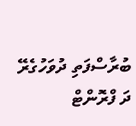ބުރާސްފަތި ދުވަހުގެރޭ ދަ ފްރޮންޓް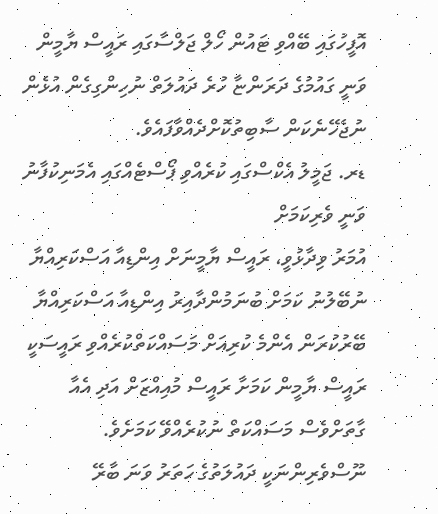އޮފީހުގައި ބޭއްވި ޓައުން ހޯލް ޖަލްސާގައި ރައީސް ޔާމީން ވަނީ ގައުމުގެ ދަރަންޏާ ހުރެ ދައުލަތް ނުހިންގިގެން އުޅެން ނުޖެހޭނެކަން ސާބިތުކޮށްދެއްވާފައެވެ.
ޑރ. ޖަމީލު އެކްސްގައި ކުރެއްވި ޕޯސްޓެއްގައި އެމަނިކުފާނު ވަނީ ވެރިކަމަށް
އުމަރު ވިދާޅުވީ، ރައީސް ޔާމީނަށް އިންޑިއާ އަސްކަރިއްޔާ ނުބޭލުނު ކަމަށް ބުނަމުންދާއިރު އިންޑިއާ އަސްކަރިއްޔާ ބޭރުކުރަން އެންމެ ކުރިއަށް މަސައްކަތްކުރެއްވި ރައީސަކީ ރައީސް ޔާމީން ކަމަށާ ރައީސް މުއިއްޒަށް އަދި އެއާ ގާތަށްވެސް މަސައްކަތް ނުކުރެއްވޭ ކަމަށެވެ.
ނޫސްވެރިންނަކީ ދައުލަތުގެ ހަތަރު ވަނަ ބާރޭ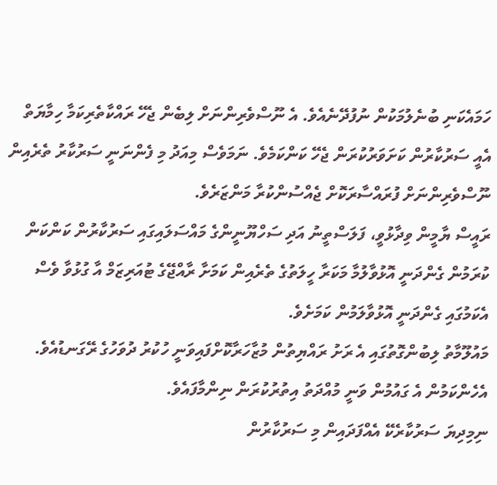ހަމައެކަނި ބުނެލުމަކުން ނުފުދޭނެއެވެ. އެ ނޫސްވެރިންނަށް ލިބެން ޖެހޭ ރައްކާތެރިކަމާ ހިމާޔަތް އެއީ ސަރުކާރުން ކަށަވަރުކުރަން ޖެހޭ ކަންކަމެވެ. ނަމަވެސް މިއަދު މި ފެންނަނީ ސަރުކާރު ތެރެއިން ނޫސްވެރިންނަށް ފުރައްސާރަކޮށް ޖެއްސުންކުރާ މަންޒަރެވެ.
ރައީސް ޔާމީން ވިދާޅުވީ، ފަލަސްތީނު އަދި ސަހްޔޫނީންގެ މައްސަލައިގައި ސަރުކާރުން ކަންކަން ކުރަމުން ގެންދަނީ އޮޅުވާލުމާ މަކަރާ ހީލަތުގެ ތެރެއިން ކަމަށާ ރާއްޖޭގެ ޓުއަރިޒަމް އާ ގުޅުވާ ވެސް އެކަމުގައި ގެންދަނީ އޮޅުވާލަމުން ކަމަށެވެ.
މައުލޫމާތު ލިބުންގޮތުގައި އެ ރަށު ރައްޔިތުން މުޒާހަރާކޮށްފައިވަނީ ހުކުރު ދުވަހުގެ ރޭގަނޑުއެވެ.
އެހެންކަމުން އެ ގައުމުން ވަނީ މުއްދަތު އިތުރުކުރަން ނިންމާފައެވެ.
ނިމިދިޔަ ސަރުކާރެކޭ އެއްފަދައިން މި ސަރުކާރުން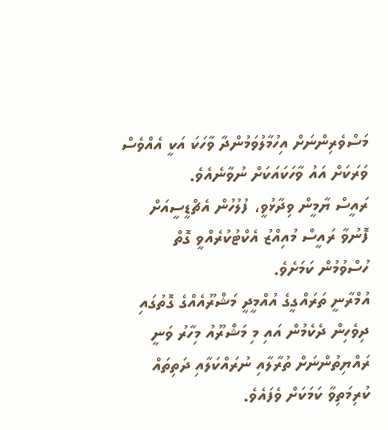މަސްވެރިންނަށް އިހުމާލުވަމުންދާ ވާހަކަ އަކީ އެއްވެސް ވަރަކަށް އައު ވާހަކައަކަށް ނުވާނެއެވެ.
ރައީސް ޔާމީން ވިދާޅުވީ، ފުލުހުން އެޗްޑީސީއަށް ފޮނުވާ ރައީސް މުއިއްޒު އެކްޓުކުރެއްވީ ގޮތް ހުސްވުމުން ކަމަށެވެ.
އުމްރާނީ ތަރައްގީގެ އުއްމީދީ މަޝްރޫއެއްގެ ގޮތުގައި ދިވެހިން ދެކެމުން އައި މި މަޝްރޫއު މިހާރު ވަނީ ރައްޔިތުންނަށް ތުރާލާއި ނުރައްކަލާއި ދަތިތައް ކުރިމަތިވާ ކަމަކަށް ވެފައެވެ.